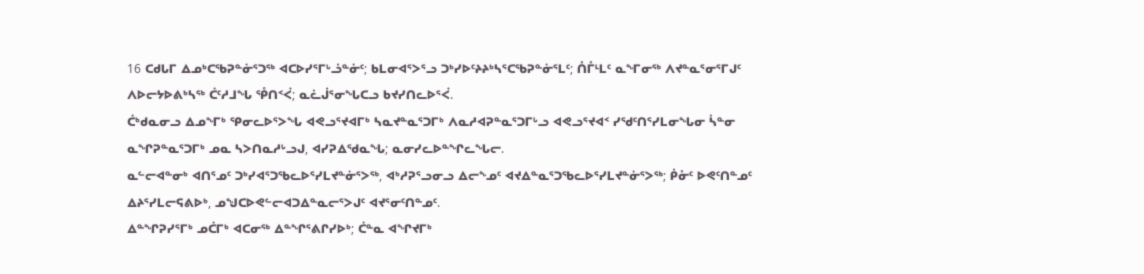16 ᑕᑯᒐᒥ ᐃᓄᒃᑕᖃᕈᓐᓃᕐᑐᖅ ᐊᑕᐅᓯᕐᒥᒡᓘᓐᓃᑦ; ᑲᒪᓂᐊᕐᐳᕐᓗ ᑐᒃᓯᐅᑦᔨᔨᒃᓴᕐᑕᖃᕈᓐᓃᕐᒪᑦ; ᑍᒤᒻᒪᑦ ᓇᖕᒥᓂᖅ ᐱᔪᓐᓇᕐᓂᕐᒥᒍᑦ ᐱᐅᓕᔭᐅᕕᒃᓴᖅ ᑖᑦᓱᒧᖓ ᕾᑎᑉᐹ; ᓇᓛᒎᕐᓂᖓᑕᓗ ᑲᔪᓯᑎᓚᐅᕐᐹ.
ᑖᒃᑯᓇᓂᓗ ᐃᓄᖕᒥᒃ ᕿᓂᓚᐅᕐᐳᖓ ᐊᕙᓗᕐᔪᐊᒥᒃ ᓴᓇᔪᓐᓇᕐᑐᒥᒃ ᐱᓇᓱᐊᕈᓐᓇᕐᑐᒥᒡᓗ ᐊᕙᓗᕐᔪᐊᑉ ᓯᖁᑦᑎᕐᓯᒪᓂᖓᓂ ᓵᓐᓂ ᓇᖏᕈᓐᓇᕐᑐᒥᒃ ᓄᓇ ᓴᐳᑎᓇᓱᒡᓗᒍ, ᐊᓯᕈᐃᖁᓇᖓ; ᓇᓂᓯᓚᐅᓐᖏᓚᖓᓕ.
ᓇᓪᓕᐊᓐᓂᒃ ᐊᑎᕐᓄᑦ ᑐᒃᓯᐊᕐᑐᖃᓚᐅᕐᓯᒪᔪᓐᓃᕐᐳᖅ, ᐊᒃᓱᕈᕐᓗᓂᓗ ᐃᓕᖕᓄᑦ ᐊᔪᐃᓐᓇᕐᑐᖃᓚᐅᕐᓯᒪᔪᓐᓃᕐᐳᖅ; ᑮᓁᑦ ᐅᕙᑦᑎᓐᓄᑦ ᐃᔨᕐᓯᒪᓕᕋᕕᐅᒃ, ᓄᖑᑕᐅᕙᓪᓕᐊᑐᐃᓐᓇᓕᕐᐳᒍᑦ ᐊᔪᕐᓂᑦᑎᓐᓄᑦ.
ᐃᓐᖏᕈᓯᕐᒥᒃ ᓄᑖᒥᒃ ᐊᑕᓂᖅ ᐃᓐᖏᕐᕕᒋᓯᐅᒃ; ᑖᓐᓇ ᐊᖏᔪᒥᒃ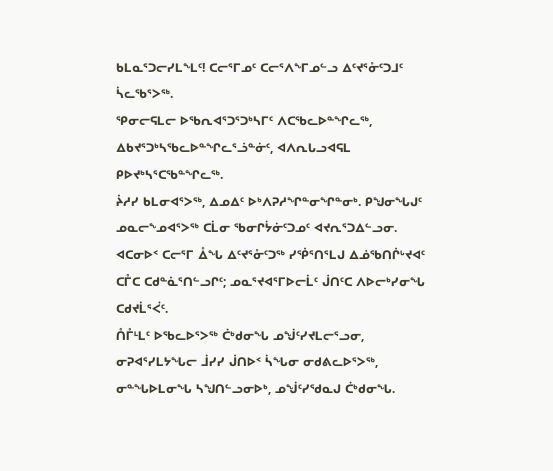ᑲᒪᓇᕐᑐᓕᓯᒪᖕᒪᑦ! ᑕᓕᕐᒥᓄᑦ ᑕᓕᕐᐱᖕᒥᓄᓪᓗ ᐃᑦᔪᕐᓁᑦᑐᒧᑦ ᓵᓚᖃᕐᐳᖅ.
ᕿᓂᓕᕋᒪᓕ ᐅᖃᕆᐊᕐᑐᕐᑐᒃᓴᒥᑦ ᐱᑕᖃᓚᐅᓐᖏᓚᖅ, ᐃᑲᔪᕐᑐᒃᓴᖃᓚᐅᓐᖏᓚᕐᓘᓐᓃᑦ, ᐊᐱᕆᒐᓗᐊᕋᒪ ᑭᐅᔪᒃᓴᕐᑕᖃᓐᖏᓚᖅ.
ᔩᓱᓯ ᑲᒪᓂᐊᕐᐳᖅ, ᐃᓄᐃᑦ ᐅᒃᐱᕈᓱᖏᓐᓂᖏᓐᓂᒃ. ᑭᖑᓂᖓᒍᑦ ᓄᓇᓕᖕᓄᐊᕐᐳᖅ ᑕᒫᓂ ᖃᓂᒋᔮᓃᑦᑐᓄᑦ ᐊᔪᕆᕐᑐᐃᓪᓗᓂ.
ᐊᑕᓂᐅᑉ ᑕᓕᕐᒥ ᐂᖓ ᐃᑦᔪᕐᓁᑦᑐᖅ ᓯᖀᕐᑎᕐᒪᒍ ᐃᓅᖃᑎᒌᒡᔪᐊᑦ ᑕᒤᑕ ᑕᑯᓐᓈᕐᑎᓪᓗᒋᑦ; ᓄᓇᕐᔪᐊᕐᒥᐅᓕᒫᑦ ᒎᑎᑦᑕ ᐱᐅᓕᒃᓯᓂᖓ ᑕᑯᔪᒫᕐᐹᑦ.
ᑍᒤᒻᒪᑦ ᐅᖃᓚᐅᕐᐳᖅ ᑖᒃᑯᓂᖓ ᓄᖒᑦᓯᔪᒪᓕᕐᓗᓂ, ᓂᕈᐊᕐᓯᒪᔭᖓᓕ ᒨᓯᓯ ᒎᑎᐅᑉ ᓵᖓᓂ ᓂᑯᕕᓚᐅᕐᐳᖅ, ᓂᓐᖓᐅᒪᓂᖓ ᓴᖑᑎᓪᓗᓂᐅᒃ, ᓄᖒᑦᓯᖁᓇᒍ ᑖᒃᑯᓂᖓ.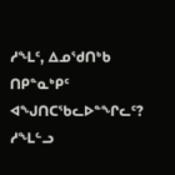ᓱᖕᒪᑦ, ᐃᓄᖁᑎᒃᑲ ᑎᑭᓐᓇᒃᑭᑦ ᐊᖑᑎᑕᖃᓚᐅᓐᖏᓚᑦ? ᓱᖕᒪᓪᓗ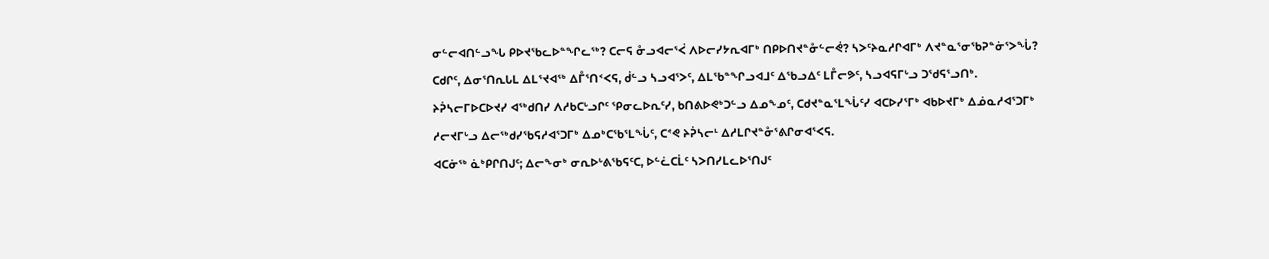ᓂᓪᓕᐊᑎᓪᓗᖓ ᑭᐅᔪᖃᓚᐅᓐᖏᓚᖅ? ᑕᓕᕋ ᓁᓗᐊᓕᕐᐹ ᐱᐅᓕᓯᔭᕆᐊᒥᒃ ᑎᑭᐅᑎᔪᓐᓁᓪᓕᕚ? ᓴᐳᑦᔨᓇᓱᒋᐊᒥᒃ ᐱᔪᓐᓇᕐᓂᖃᕈᓐᓃᕐᐳᖔ? ᑕᑯᒋᑦ, ᐃᓂᕐᑎᕆᒐᒪ ᐃᒪᕐᔪᐊᖅ ᐃᒤᕐᑎᑉᐸᕋ, ᑰᓪᓗ ᓴᓗᐊᕐᐳᑦ, ᐃᒪᖃᓐᖏᓗᐊᒧᑦ ᐃᖃᓗᐃᑦ ᒪᒤᓕᕗᑦ, ᓴᓗᐊᕋᒥᒡᓗ ᑐᖁᕋᕐᓗᑎᒃ.
ᔨᕉᓴᓕᒥᐅᑕᐅᔪᓯ ᐊᖅᑯᑎᓯ ᐱᓱᑲᑕᒡᓗᒋᑦ ᕿᓂᓚᐅᕆᑦᓯ, ᑲᑎᕕᐅᕙᒃᑐᓪᓗ ᐃᓄᖕᓄᑦ, ᑕᑯᔪᓐᓇᕐᒪᖔᑦᓯ ᐊᑕᐅᓯᕐᒥᒃ ᐊᑲᐅᔪᒥᒃ ᐃᓅᓇᓱᐊᕐᑐᒥᒃ ᓱᓕᔪᒥᒡᓗ ᐃᓕᖅᑯᓯᖃᕋᓱᐊᕐᑐᒥᒃ ᐃᓄᒃᑕᖃᕐᒪᖔᑦ, ᑕᕝᕙ ᔨᕉᓴᓕᒻ ᐃᓱᒪᒋᔪᓐᓁᕐᕕᒋᓂᐊᕐᐸᕋ.
ᐊᑕᓃᖅ ᓈᒃᑭᒋᑎᒍᑦ; ᐃᓕᖕᓂᒃ ᓂᕆᐅᒡᕕᖃᕋᑦᑕ, ᐅᓪᓛᑕᒫᑦ ᓴᐳᑎᓯᒪᓚᐅᕐᑎᒍᑦ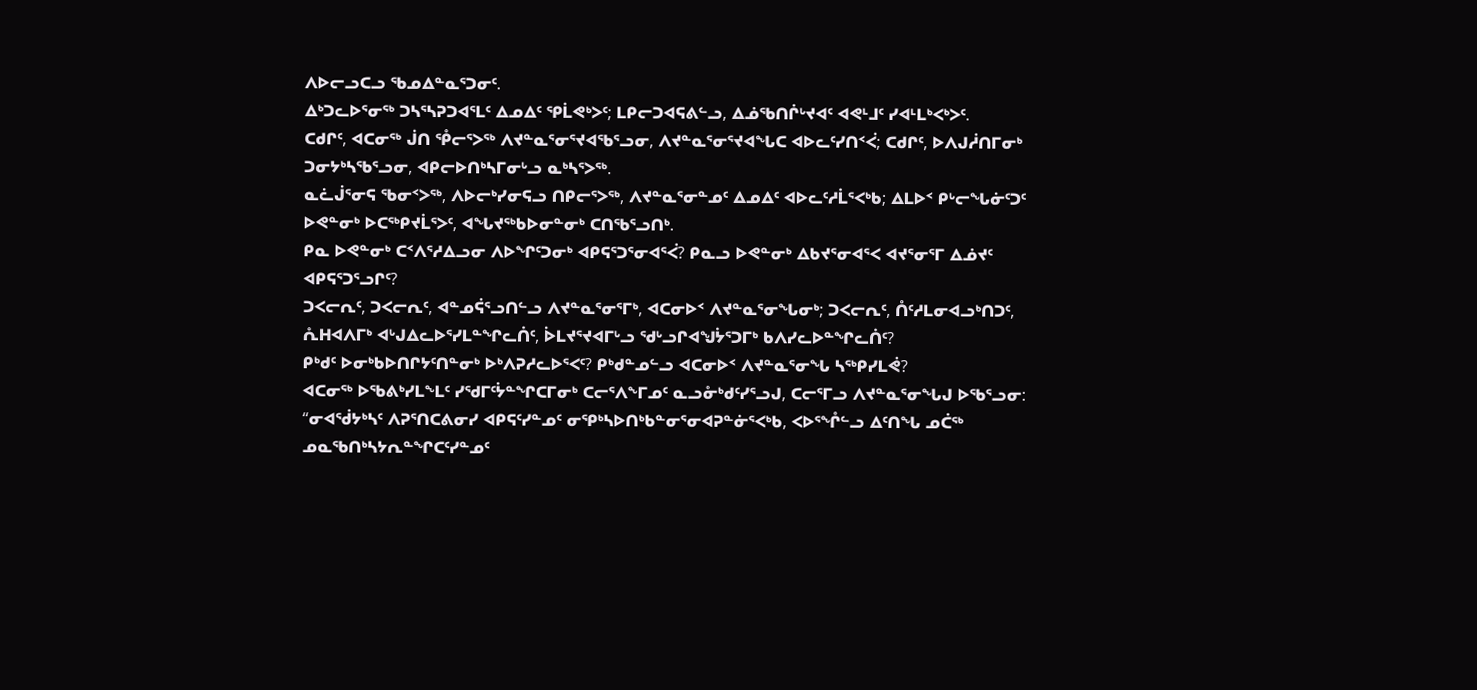ᐱᐅᓕᓗᑕᓗ ᖃᓄᐃᓐᓇᕐᑐᓂᑦ.
ᐃᒃᑐᓚᐅᕐᓂᖅ ᑐᓴᕐᓴᕈᑐᐊᕐᒪᑦ ᐃᓄᐃᑦ ᕿᒫᕙᒃᐳᑦ; ᒪᑭᓕᑐᐊᕋᕕᓪᓗ, ᐃᓅᖃᑎᒌᒡᔪᐊᑦ ᐊᕙᒻᒧᑦ ᓯᐊᒻᒪᒃᐸᒃᐳᑦ.
ᑕᑯᒋᑦ, ᐊᑕᓂᖅ ᒎᑎ ᕾᓕᕐᐳᖅ ᐱᔪᓐᓇᕐᓂᕐᔪᐊᖃᕐᓗᓂ, ᐱᔪᓐᓇᕐᓂᕐᔪᐊᖓᑕ ᐊᐅᓚᑦᓯᑎᑉᐹ; ᑕᑯᒋᑦ, ᐅᐱᒍᓲᑎᒥᓂᒃ ᑐᓂᔭᒃᓴᖃᕐᓗᓂ, ᐊᑭᓕᐅᑎᒃᓴᒥᓂᒡᓗ ᓇᒃᓴᕐᐳᖅ.
ᓇᓛᒎᕐᓂᕋ ᖃᓂᑉᐳᖅ, ᐱᐅᓕᒃᓯᓂᕋᓗ ᑎᑭᓕᕐᐳᖅ, ᐱᔪᓐᓇᕐᓂᓐᓄᑦ ᐃᓄᐃᑦ ᐊᐅᓚᑦᓱᒫᕐᐸᒃᑲ; ᐃᒪᐅᑉ ᑭᒡᓕᖓᓃᑦᑐᑦ ᐅᕙᓐᓂᒃ ᐅᑕᖅᑭᔪᒫᕐᐳᑦ, ᐊᖓᔪᖅᑲᐅᓂᓐᓂᒃ ᑕᑎᖃᕐᓗᑎᒃ.
ᑭᓇ ᐅᕙᓐᓂᒃ ᑕᑉᐱᕐᓱᐃᓗᓂ ᐱᐅᖏᑦᑐᓂᒃ ᐊᑭᕋᕐᑐᕐᓂᐊᕐᐹ? ᑭᓇᓗ ᐅᕙᓐᓂᒃ ᐃᑲᔪᕐᓂᐊᕐᐸ ᐊᔪᕐᓂᕐᒥ ᐃᓅᔪᑦ ᐊᑭᕋᕐᑐᕐᓗᒋᑦ?
ᑐᐸᓕᕆᑦ, ᑐᐸᓕᕆᑦ, ᐊᓐᓄᕌᕐᓗᑎᓪᓗ ᐱᔪᓐᓇᕐᓂᕐᒥᒃ, ᐊᑕᓂᐅᑉ ᐱᔪᓐᓇᕐᓂᖓᓂᒃ; ᑐᐸᓕᕆᑦ, ᑍᑦᓱᒪᓂᐊᓗᒃᑎᑐᑦ, ᕅᕼᐊᐱᒥᒃ ᐊᒡᒍᐃᓚᐅᕐᓯᒪᓐᖏᓚᑏᑦ, ᐆᒪᔪᕐᔪᐊᒥᒡᓗ ᖁᒡᓗᒋᐊᖑᔮᕐᑐᒥᒃ ᑲᐱᓯᓚᐅᓐᖏᓚᑏᑦ?
ᑭᒃᑯᑦ ᐅᓂᒃᑲᐅᑎᒋᔭᑦᑎᓐᓂᒃ ᐅᒃᐱᕈᓱᓚᐅᕐᐸᑦ? ᑭᒃᑯᓐᓄᓪᓗ ᐊᑕᓂᐅᑉ ᐱᔪᓐᓇᕐᓂᖓ ᓴᖅᑭᓯᒪᕚ?
ᐊᑕᓂᖅ ᐅᖃᕕᒃᓯᒪᖕᒪᑦ ᓯᖁᒥᑦᔮᓐᖏᑕᒥᓂᒃ ᑕᓕᕐᐱᖕᒥᓄᑦ ᓇᓗᓁᒃᑯᑦᓯᕐᓗᒍ, ᑕᓕᕐᒥᓗ ᐱᔪᓐᓇᕐᓂᖓᒍ ᐅᖃᕐᓗᓂ: “ᓂᐊᖂᔭᒃᓴᑦ ᐱᕈᕐᑎᑕᕕᓂᓯ ᐊᑭᕋᑦᓯᓐᓄᑦ ᓂᕿᒃᓴᐅᑎᒃᑲᓐᓂᕐᓂᐊᕈᓐᓃᕐᐸᒃᑲ, ᐸᐅᕐᖎᓪᓗ ᐃᑦᑎᖓ ᓄᑖᖅ ᓄᓇᖃᑎᒃᓴᔭᕆᓐᖏᑕᑦᓯᓐᓄᑦ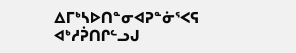ᐃᒥᒃᓴᐅᑎᓐᓂᐊᕈᓐᓃᕐᐸᕋ ᐊᒃᓱᕉᑎᒋᓪᓗᒍ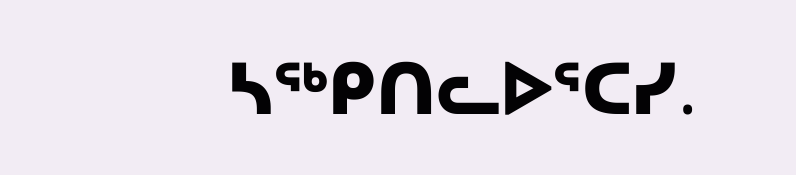ᓴᖅᑭᑎᓚᐅᕐᑕᓯ.